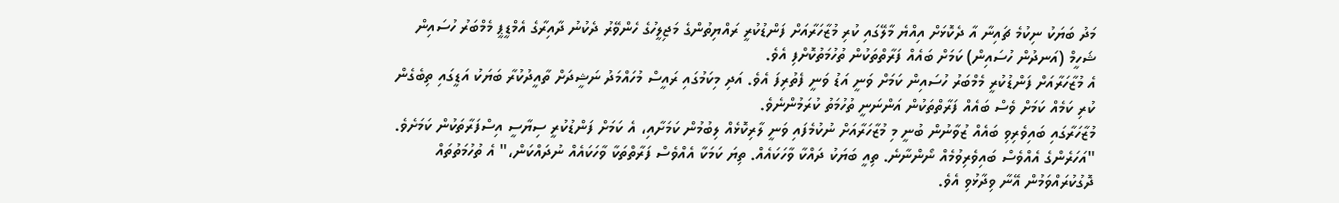މަދު ބަޔަކު ނިކުމެ ޗައިނާ އާ ދެކޮޅަށް އިއްޔެ މާލޭގައި ކުރި މުޒާހަރާއަށް ފަންޑުކުރީ ރައްޔިތުންގެ މަޖިލީހުގެ ހެންވޭރު ދެކުނު ދާއިރާގެ އެމްޑީޕީ މެމްބަރު ހުސައިން ޝަހީމް (އަނދުން ހުސައިން) ކަމަށް ބައެއް ފަރާތްތަކުން ތުހުމަތުކޮށްފި އެވެ.
އެ މުޒާހަރާއަށް ފަންޑުކުރީ މެމްބަރު ހުސައިން ކަމަށް ވަނީ އަޑު ވަނީ ފެތުރިފަ އެވެ. އަދި މިކަމުގައި ރައީސް މުހައްމަދު ނަޝީދަށް ތާއީދުކުރާ ބަޔަކު އަޑީގައި ތިބެގެން ކުރި ކަމެއް ކަމަށް ވެސް ބައެއް ފަރާތްތަކުން އަންނަނީ ތުހުމަތު ކުރަމުންނެވެ.
މުޒާހަރާގައި ބައިވެރިވި ބައެއް ޒުވާނުން ބުނީ މި މުޒާހަރާއަށް ނުކުމެފައި ވަނީ ލާރިކޮޅެއް ލިބުމުން ކަމަށާއި، އެ ކަމަށް ފަންޑުކުރީ ސިޔާސީ އިސްފަރާތަކުން ކަމަށެވެ.
"އަހަރެންގެ އެއްވެސް ބައިވެރިވުމެއް ނޯންނާނެ. ތިއީ ބަޔަކު ދައްކާ ވާހަކައެއް. ތިޔަ ކަމަކާ އެއްވެސް ފަރާތްތަކާ ވާހަކައެއް ނުދައްކަން،" އެ ތުހުމަތުތައް ދޮގުކުރައްވަމުން އޭނާ ވިދާޅުވި އެވެ.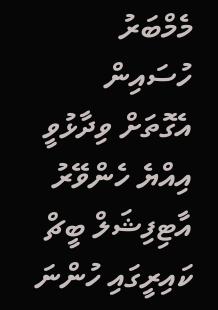މެމްބަރު ހުސައިން އެގޮތަށް ވިދާޅުވީ އިއްޔެ ހެންވޭރު އާޓިފިޝަލް ބީޗް ކައިރީގައި ހުންނަ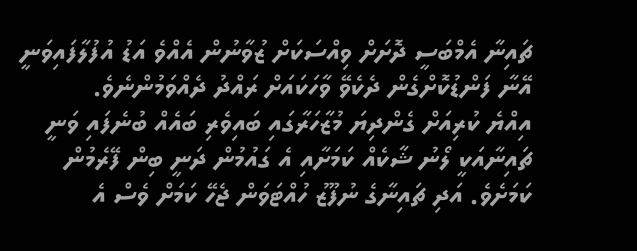ޗައިނާ އެމްބަސީ ދޮށަށް ވިއްސަކަށް ޒުވާނުން އެއްވެ އަޑު އުފުލާފައިވަނީ އޭނާ ފަންޑުކޮށްގެން ދެކެވޭ ވާހަކައަށް ރައްދު ދެއްވަމުންނެވެ.
އިއްޔެ ކުރިއަށް ގެންދިޔަ މުޒާހަރާގައި ބައިވެރި ބައެއް ބުނެފައި ވަނީ ޗައިނާއަކީ ލޯނު ޝާކެއް ކަމަށާއި އެ ގައުމުން ދަނީ ބިން ފޭރެމުން ކަމަށެވެ. އަދި ޗައިނާގެ ނުފޫޒު ހުއްޓަވަން ޖެހޭ ކަމަށް ވެސް އެ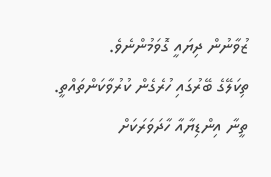ޒުވާނުން ދިޔައީ ގޮވަމުންނެވެ.
ތިކަލޭގެ ބޭރުގައި ހުރެގެން ކުރުވާކަންތައްތީ. ތީނާ އިންޑިޔާއާ ހާދަވަރަކަށް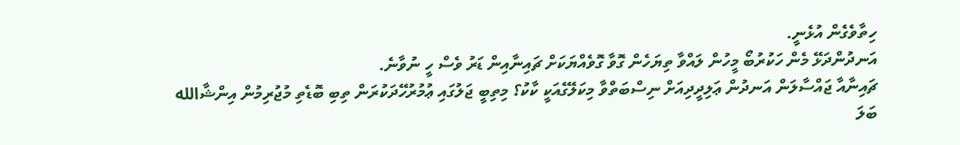ހިތާވެގެން އުޅެނީ.
އަނދުންދަޅޭ މެން ހަކުރުބޯ މީހުން ލައްވާ ތިޔަހެން ގޮވާ ގޮވެއްޔަކަށް ޗައިނާއިން ޑަރު ވެސް ހީ ނުވާނެ.
ޗައިނާއާ ޖައްސާލަން އަނދުން ޢަލިދީދިއަށް ނިސްބަތްވާ މިކަލޭގެއަކީ ކާކު؟ މިތިބީ ޖަލުގައި ޢުމުރުހޭދަކުރަން ތިބި ބޮޑެތި މުޖުރިމުން އިންޝާالله
ބަލަ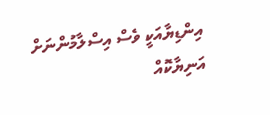އިންޑިޔާއަކީ ވެސް އިސްލާމުންނަށް އަނިޔާކޮއް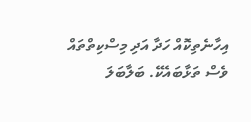އިހާނެތިކޮއް ހަދާ އަދި މިސްކިތްތައް ވެސް ތަޅާބައެކޭ. ބަލާބަލަ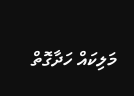މަލިކައް ހަދާގޮތް